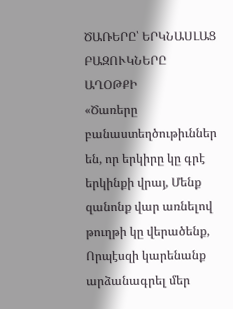ԾԱՌԵՐԸ՝ ԵՐԿՆԱՍԼԱՑ ԲԱԶՈՒԿՆԵՐԸ ԱՂՕԹՔԻ
«Ծառերը բանաստեղծութիւններ են, որ երկիրը կը գրէ երկինքի վրայ, Մենք զանոնք վար առնելով թուղթի կը վերածենք,
Որպէսզի կարենանք արձանագրել մեր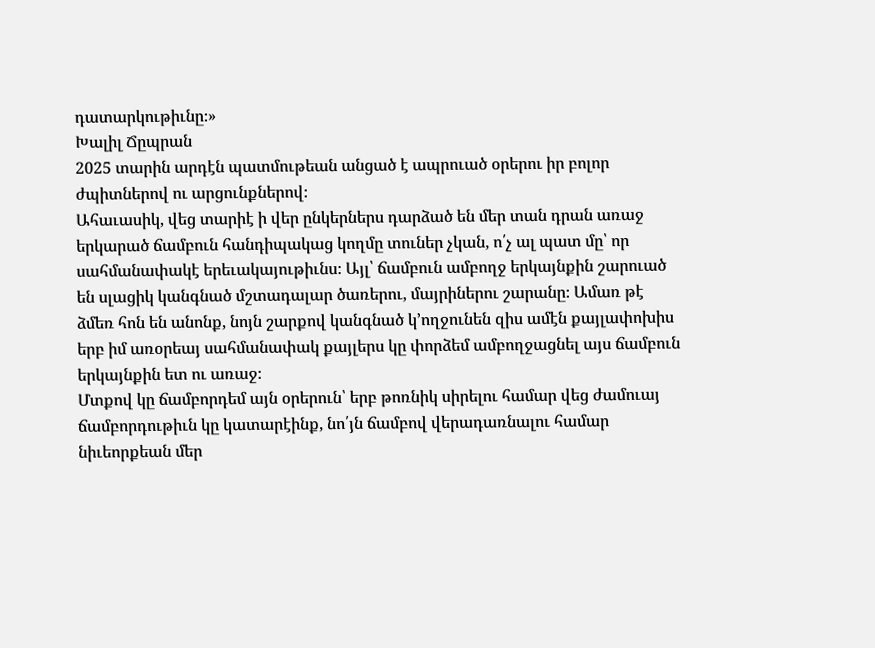դատարկութիւնը։»
Խալիլ Ճըպրան
2025 տարին արդէն պատմութեան անցած է ապրուած օրերու իր բոլոր ժպիտներով ու արցունքներով։
Ահաւասիկ, վեց տարիէ ի վեր ընկերներս դարձած են մեր տան դրան առաջ երկարած ճամբուն հանդիպակաց կողմը տուներ չկան, ո՛չ ալ պատ մը՝ որ սահմանափակէ երեւակայութիւնս։ Այլ՝ ճամբուն ամբողջ երկայնքին շարուած են սլացիկ կանգնած մշտադալար ծառերու, մայրիներու շարանը։ Ամառ թէ ձմեռ հոն են անոնք, նոյն շարքով կանգնած կ՚ողջունեն զիս ամէն քայլափոխիս երբ իմ առօրեայ սահմանափակ քայլերս կը փորձեմ ամբողջացնել այս ճամբուն երկայնքին ետ ու առաջ։
Մտքով կը ճամբորդեմ այն օրերուն՝ երբ թոռնիկ սիրելու համար վեց ժամուայ ճամբորդութիւն կը կատարէինք, նո՛յն ճամբով վերադառնալու համար նիւեորքեան մեր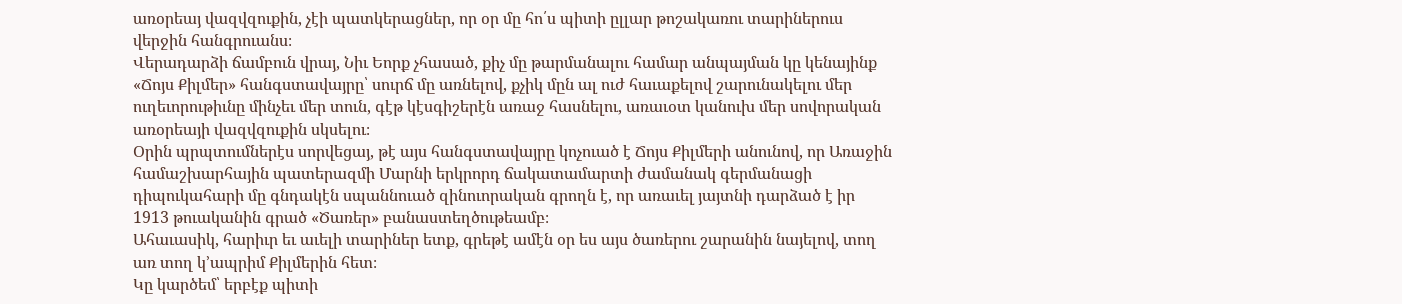առօրեայ վազվզուքին, չէի պատկերացներ, որ օր մը հո՛ս պիտի ըլլար թոշակառու տարիներուս վերջին հանգրուանս։
Վերադարձի ճամբուն վրայ, Նիւ Եորք չհասած, քիչ մը թարմանալու համար անպայման կը կենայինք «Ճոյս Քիլմեր» հանգստավայրը՝ սուրճ մը առնելով, քչիկ մըն ալ ուժ հաւաքելով շարունակելու մեր ուղեւորութիւնը մինչեւ մեր տուն, գէթ կէսգիշերէն առաջ հասնելու, առաւօտ կանուխ մեր սովորական առօրեայի վազվզուքին սկսելու։
Օրին պրպտումներէս սորվեցայ, թէ այս հանգստավայրը կոչուած է Ճոյս Քիլմերի անունով, որ Առաջին համաշխարհային պատերազմի Մարնի երկրորդ ճակատամարտի ժամանակ գերմանացի դիպուկահարի մը գնդակէն սպաննուած զինուորական գրողն է, որ առաւել յայտնի դարձած է իր 1913 թուականին գրած «Ծառեր» բանաստեղծութեամբ։
Ահաւասիկ, հարիւր եւ աւելի տարիներ ետք, գրեթէ ամէն օր ես այս ծառերու շարանին նայելով, տող առ տող կ՚ապրիմ Քիլմերին հետ։
Կը կարծեմ՝ երբէք պիտի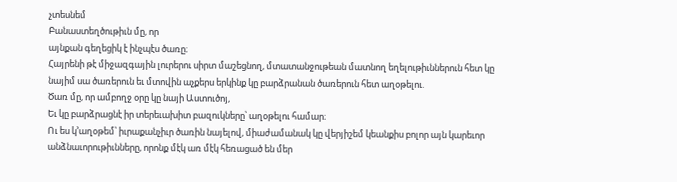չտեսնեմ
Բանաստեղծութիւն մը, որ
այնքան գեղեցիկ է ինչպէս ծառը։
Հայրենի թէ միջազգային լուրերու սիրտ մաշեցնող, մտատանջութեան մատնող եղելութիւններուն հետ կը նայիմ սա ծառերուն եւ մտովին աչքերս երկինք կը բարձրանան ծառերուն հետ աղօթելու.
Ծառ մը, որ ամբողջ օրը կը նայի Աստուծոյ,
Եւ կը բարձրացնէ իր տերեւախիտ բազուկները՝ աղօթելու համար։
Ու ես կ՚աղօթեմ՝ իւրաքանչիւր ծառին նայելով, միաժամանակ կը վերյիշեմ կեանքիս բոլոր այն կարեւոր անձնաւորութիւնները, որոնք մէկ առ մէկ հեռացած են մեր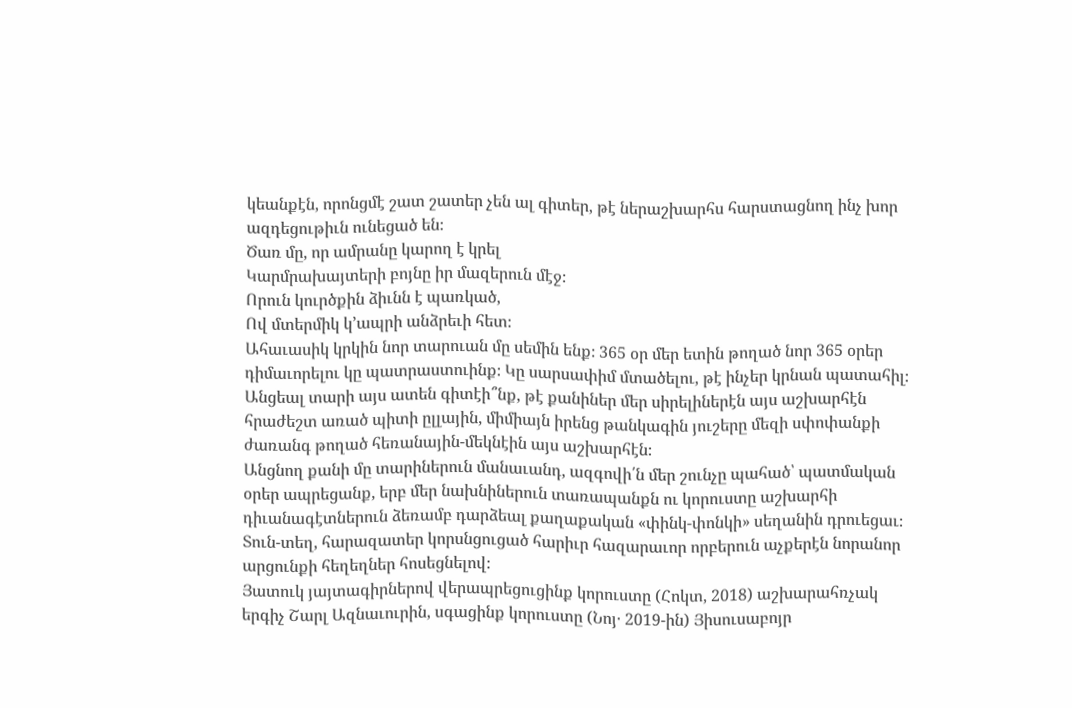կեանքէն, որոնցմէ շատ շատեր չեն ալ գիտեր, թէ ներաշխարհս հարստացնող ինչ խոր ազդեցութիւն ունեցած են։
Ծառ մը, որ ամրանը կարող է կրել
Կարմրախայտերի բոյնը իր մազերուն մէջ։
Որուն կուրծքին ձիւնն է պառկած,
Ով մտերմիկ կ՚ապրի անձրեւի հետ։
Ահաւասիկ կրկին նոր տարուան մը սեմին ենք։ 365 օր մեր ետին թողած նոր 365 օրեր դիմաւորելու կը պատրաստուինք։ Կը սարսափիմ մտածելու, թէ ինչեր կրնան պատահիլ։
Անցեալ տարի այս ատեն գիտէի՞նք, թէ քանիներ մեր սիրելիներէն այս աշխարհէն հրաժեշտ առած պիտի ըլլային, միմիայն իրենց թանկագին յուշերը մեզի սփոփանքի ժառանգ թողած հեռանային-մեկնէին այս աշխարհէն։
Անցնող քանի մը տարիներուն մանաւանդ, ազգովի՛ն մեր շունչը պահած՝ պատմական օրեր ապրեցանք, երբ մեր նախնիներուն տառապանքն ու կորուստը աշխարհի դիւանագէտներուն ձեռամբ դարձեալ քաղաքական «փինկ-փոնկի» սեղանին դրուեցաւ։ Տուն-տեղ, հարազատեր կորսնցուցած հարիւր հազարաւոր որբերուն աչքերէն նորանոր արցունքի հեղեղներ հոսեցնելով։
Յատուկ յայտագիրներով վերապրեցուցինք կորուստը (Հոկտ, 2018) աշխարահռչակ երգիչ Շարլ Ազնաւուրին, սգացինք կորուստը (Նոյ․ 2019-ին) Յիսուսաբոյր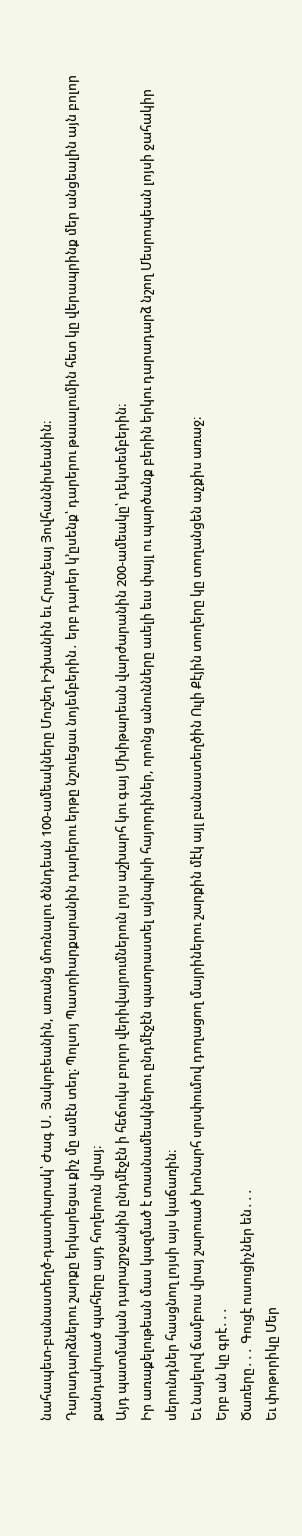նահապետ-բանաստեղծ-դաստիարակ՝ Ժագ Ս․ Յակոբեանին, առանց մոռնալու ծննդեան 100-ամեակները Մուշեղ Իշխանին եւ Հրաչեայ Յովհաննիսեանին։
Դարադարձներու շարքը երկարեցաւ քիչ մը ամէն տեղ։ Պոլսոյ Պատրիարքարանին դարերու երթը նշուեցաւ նոյեմբերին․ երբ դարեր կ՚ըսենք՝ դարերու թաւալումին հետ կը վերապրինք մեր անցեալին այն բոլոր քանդակուած պահերը այդ հողերուն վրայ։
Այդ պատմական դարաշրջանին ընդմէջէն ի հեճուկս բոլոր վերիվայրումներուն լոյս աշխարհ կու գայ Մխիթարեան վարժարանին 200-ամեակը՝ դեկտեմբերին։
Իր առաքելութեան մաս կազմած է տասնամեակներու ընդմէջէն պատրաստել այնպիսի հայորդիներ, որոնց անունները աւելի եւս փայլ ու պարծանք բերին երկու դարադարձ նշող Մեսրոպեան լոյսի ջահակիր սերունդներ հասցնող լոյսի այս կաճառին։
Եւ նայելով ճամբուս վրայ շարուած խոնարհ սրսփումով դողացող մայրիներու շարքին մէկ այլ բանաստեղծին Ուլի Քէյին տողերը կը տողանցեն աչքիս առաջ։
Երբ ան կը գրէ․․․
Ծառերը․․․ Գուցէ ուսուցիչներ են․․․
Եւ փոթորիկը Մեր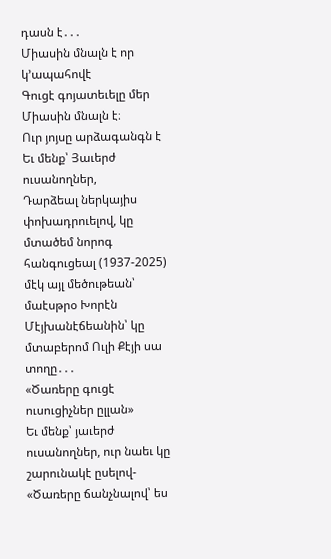դասն է․․․
Միասին մնալն է որ կ՚ապահովէ
Գուցէ գոյատեւելը մեր
Միասին մնալն է։
Ուր յոյսը արձագանգն է
Եւ մենք՝ Յաւերժ ուսանողներ,
Դարձեալ ներկայիս փոխադրուելով, կը մտածեմ նորոգ հանգուցեալ (1937-2025) մէկ այլ մեծութեան՝ մաէսթրօ Խորէն Մէյխանէճեանին՝ կը մտաբերոմ Ուլի Քէյի սա տողը․․․
«Ծառերը գուցէ ուսուցիչներ ըլլան»
Եւ մենք՝ յաւերժ ուսանողներ, ուր նաեւ կը շարունակէ ըսելով-
«Ծառերը ճանչնալով՝ ես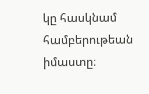կը հասկնամ համբերութեան իմաստը։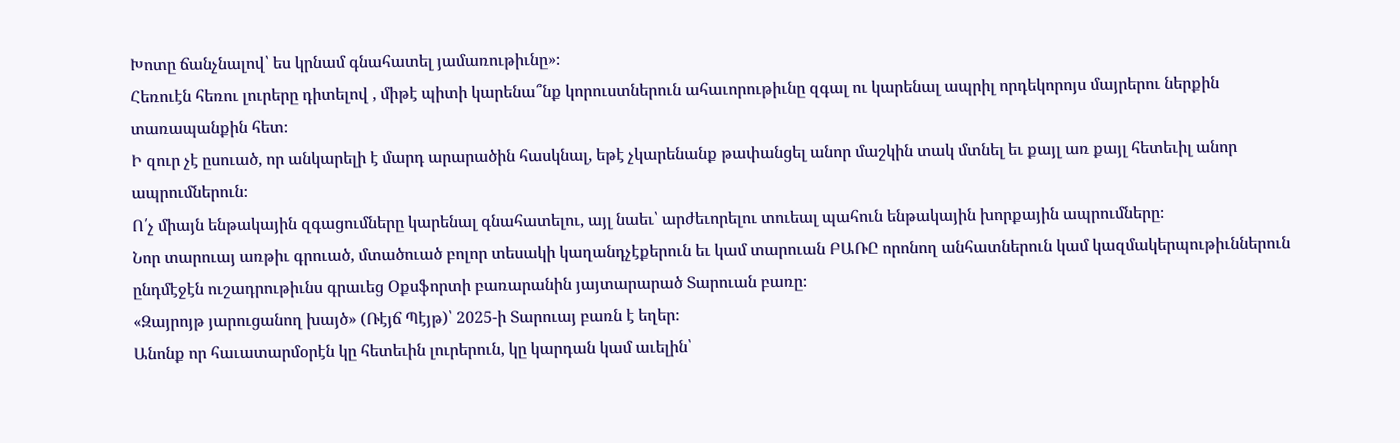Խոտը ճանչնալով՝ ես կրնամ գնահատել յամառութիւնը»։
Հեռուէն հեռու լուրերը դիտելով , միթէ պիտի կարենա՞նք կորուստներուն ահաւորութիւնը զգալ ու կարենալ ապրիլ որդեկորոյս մայրերու ներքին տառապանքին հետ։
Ի զուր չէ ըսուած, որ անկարելի է մարդ արարածին հասկնալ, եթէ չկարենանք թափանցել անոր մաշկին տակ մտնել եւ քայլ առ քայլ հետեւիլ անոր ապրումներուն։
Ո՛չ միայն ենթակային զգացումները կարենալ գնահատելու, այլ նաեւ՝ արժեւորելու տուեալ պահուն ենթակային խորքային ապրումները։
Նոր տարուայ առթիւ գրուած, մտածուած բոլոր տեսակի կաղանդչէքերուն եւ կամ տարուան ԲԱՌԸ որոնող անհատներուն կամ կազմակերպութիւններուն ընդմէջէն ուշադրութիւնս գրաւեց Օքսֆորտի բառարանին յայտարարած Տարուան բառը։
«Զայրոյթ յարուցանող խայծ» (Ռէյճ Պէյթ)՝ 2025-ի Տարուայ բառն է եղեր։
Անոնք որ հաւատարմօրէն կը հետեւին լուրերուն, կը կարդան կամ աւելին՝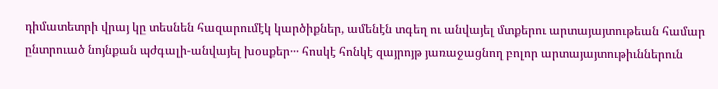դիմատետրի վրայ կը տեսնեն հազարումէկ կարծիքներ, ամենէն տգեղ ու անվայել մտքերու արտայայտութեան համար ընտրուած նոյնքան պժգալի-անվայել խօսքեր․․․ հոսկէ հոնկէ զայրոյթ յառաջացնող բոլոր արտայայտութիւններուն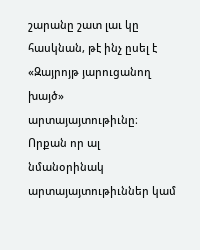շարանը շատ լաւ կը հասկնան, թէ ինչ ըսել է «Զայրոյթ յարուցանող խայծ» արտայայտութիւնը։
Որքան որ ալ նմանօրինակ արտայայտութիւններ կամ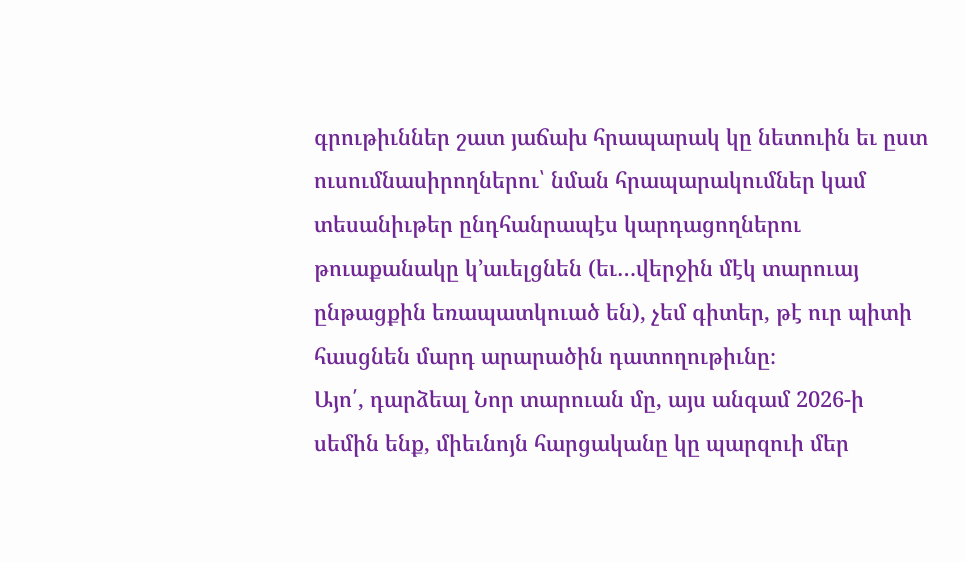գրութիւններ շատ յաճախ հրապարակ կը նետուին եւ ըստ ուսումնասիրողներու՝ նման հրապարակումներ կամ տեսանիւթեր ընդհանրապէս կարդացողներու թուաքանակը կ՚աւելցնեն (եւ…վերջին մէկ տարուայ ընթացքին եռապատկուած են), չեմ գիտեր, թէ ուր պիտի հասցնեն մարդ արարածին դատողութիւնը։
Այո՛, դարձեալ Նոր տարուան մը, այս անգամ 2026-ի սեմին ենք, միեւնոյն հարցականը կը պարզուի մեր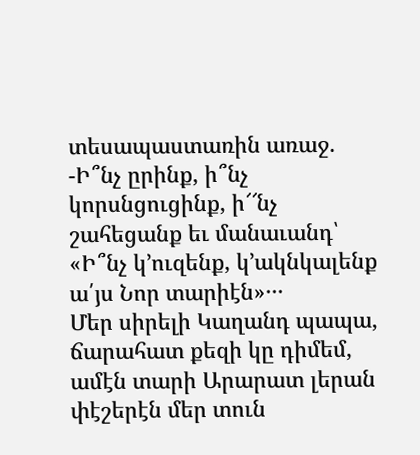տեսապաստառին առաջ.
-Ի՞նչ ըրինք, ի՞նչ կորսնցուցինք, ի՜՜նչ շահեցանք եւ մանաւանդ՝ «Ի՞նչ կ՚ուզենք, կ՚ակնկալենք ա՛յս Նոր տարիէն»․․․
Մեր սիրելի Կաղանդ պապա, ճարահատ քեզի կը դիմեմ, ամէն տարի Արարատ լերան փէշերէն մեր տուն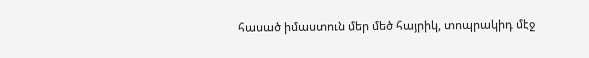հասած իմաստուն մեր մեծ հայրիկ, տոպրակիդ մէջ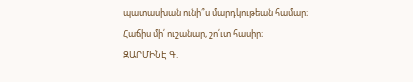պատասխան ունի՞ս մարդկութեան համար։
Հաճիս մի՛ ուշանար, շո՛ւտ հասիր։
ԶԱՐՄԻՆԷ Գ.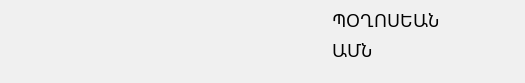ՊՕՂՈՍԵԱՆ
ԱՄՆ